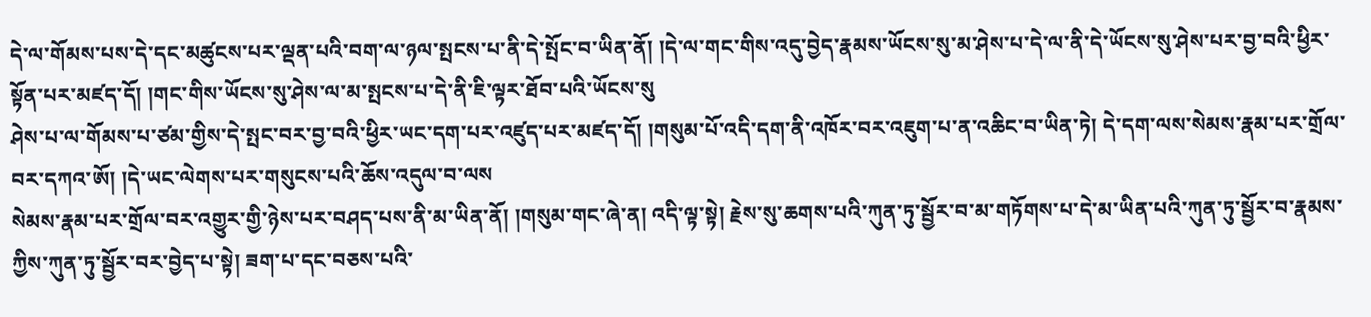དེ་ལ་གོམས་པས་དེ་དང་མཚུངས་པར་ལྡན་པའི་བག་ལ་ཉལ་སྤངས་པ་ནི་དེ་སྤོང་བ་ཡིན་ནོ། །དེ་ལ་གང་གིས་འདུ་བྱེད་རྣམས་ཡོངས་སུ་མ་ཤེས་པ་དེ་ལ་ནི་དེ་ཡོངས་སུ་ཤེས་པར་བྱ་བའི་ཕྱིར་སྟོན་པར་མཛད་དོ། །གང་གིས་ཡོངས་སུ་ཤེས་ལ་མ་སྤངས་པ་དེ་ནི་ཇི་ལྟར་ཐོབ་པའི་ཡོངས་སུ
ཤེས་པ་ལ་གོམས་པ་ཙམ་གྱིས་དེ་སྤང་བར་བྱ་བའི་ཕྱིར་ཡང་དག་པར་འཛུད་པར་མཛད་དོ། །གསུམ་པོ་འདི་དག་ནི་འཁོར་བར་འཇུག་པ་ན་འཆིང་བ་ཡིན་ཏེ། དེ་དག་ལས་སེམས་རྣམ་པར་གྲོལ་བར་དཀའ་ཨོ། །དེ་ཡང་ལེགས་པར་གསུངས་པའི་ཆོས་འདུལ་བ་ལས
སེམས་རྣམ་པར་གྲོལ་བར་འགྱུར་གྱི་ཉེས་པར་བཤད་པས་ནི་མ་ཡིན་ནོ། །གསུམ་གང་ཞེ་ན། འདི་ལྟ་སྟེ། རྗེས་སུ་ཆགས་པའི་ཀུན་ཏུ་སྦྱོར་བ་མ་གཏོགས་པ་དེ་མ་ཡིན་པའི་ཀུན་ཏུ་སྦྱོར་བ་རྣམས་ཀྱིས་ཀུན་ཏུ་སྦྱོར་བར་བྱེད་པ་སྟེ། ཟག་པ་དང་བཅས་པའི་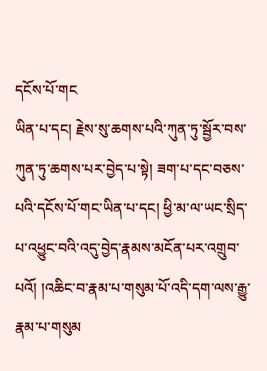དངོས་པོ་གང
ཡིན་པ་དང། རྗེས་སུ་ཆགས་པའི་ཀུན་ཏུ་སྦྱོར་བས་ཀུན་ཏུ་ཆགས་པར་བྱེད་པ་སྟེ། ཟག་པ་དང་བཅས་པའི་དངོས་པོ་གང་ཡིན་པ་དང། ཕྱི་མ་ལ་ཡང་སྲིད་པ་འཕྱུང་བའི་འདུ་བྱེད་རྣམས་མངོན་པར་འགྲུབ་པའོ། །འཆིང་བ་རྣམ་པ་གསུམ་པོ་འདི་དག་ལས་རྒྱུ་རྣམ་པ་གསུམ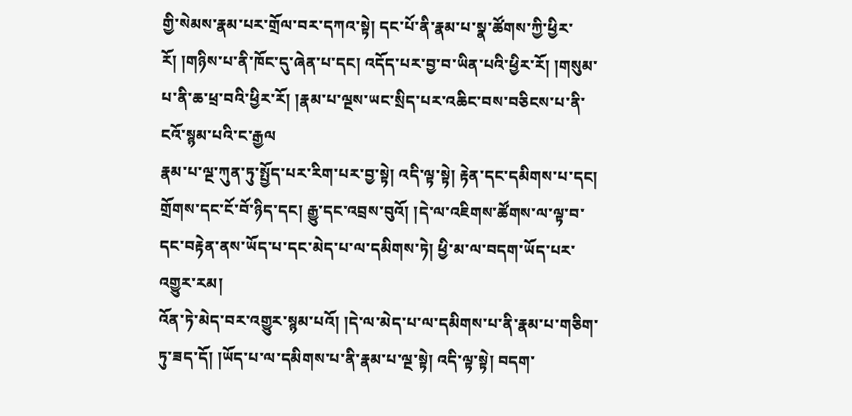གྱི་སེམས་རྣམ་པར་གྲོལ་བར་དཀའ་སྟེ། དང་པོ་ནི་རྣམ་པ་སྣ་ཚོགས་ཀྱི་ཕྱིར་རོ། །གཉིས་པ་ནི་ཁོང་དུ་ཞེན་པ་དང། འདོད་པར་བྱ་བ་ཡིན་པའི་ཕྱིར་རོ། །གསུམ་པ་ནི་ཆ་ཕྲ་བའི་ཕྱིར་རོ། །རྣམ་པ་ལྔས་ཡང་སྲིད་པར་འཆིང་བས་བཅིངས་པ་ནི་ངའོ་སྙམ་པའི་ང་རྒྱལ
རྣམ་པ་ལྔ་ཀུན་ཏུ་སྤྱོད་པར་རིག་པར་བྱ་སྟེ། འདི་ལྟ་སྟེ། རྟེན་དང་དམིགས་པ་དང། གྲོགས་དང་ངོ་བོ་ཉིད་དང། རྒྱུ་དང་འབྲས་བུའོ། །དེ་ལ་འཇིགས་ཚོགས་ལ་ལྟ་བ་དང་བརྟེན་ནས་ཡོད་པ་དང་མེད་པ་ལ་དམིགས་ཏེ། ཕྱི་མ་ལ་བདག་ཡོད་པར་འགྱུར་རམ།
འོན་ཏེ་མེད་བར་འགྱུར་སྙམ་པའོ། །དེ་ལ་མེད་པ་ལ་དམིགས་པ་ནི་རྣམ་པ་གཅིག་ཏུ་ཟད་དོ། །ཡོད་པ་ལ་དམིགས་པ་ནི་རྣམ་པ་ལྔ་སྟེ། འདི་ལྟ་སྟེ། བདག་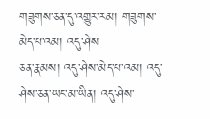གཟུགས་ཅན་དུ་འགྱུར་རམ། གཟུགས་མེད་པ་འམ། འདུ་ཤེས
ཅན་རྣམས། འདུ་ཤེས་མེད་པ་འམ། འདུ་ཤེས་ཅན་ཡང་མ་ཡིན། འདུ་ཤེས་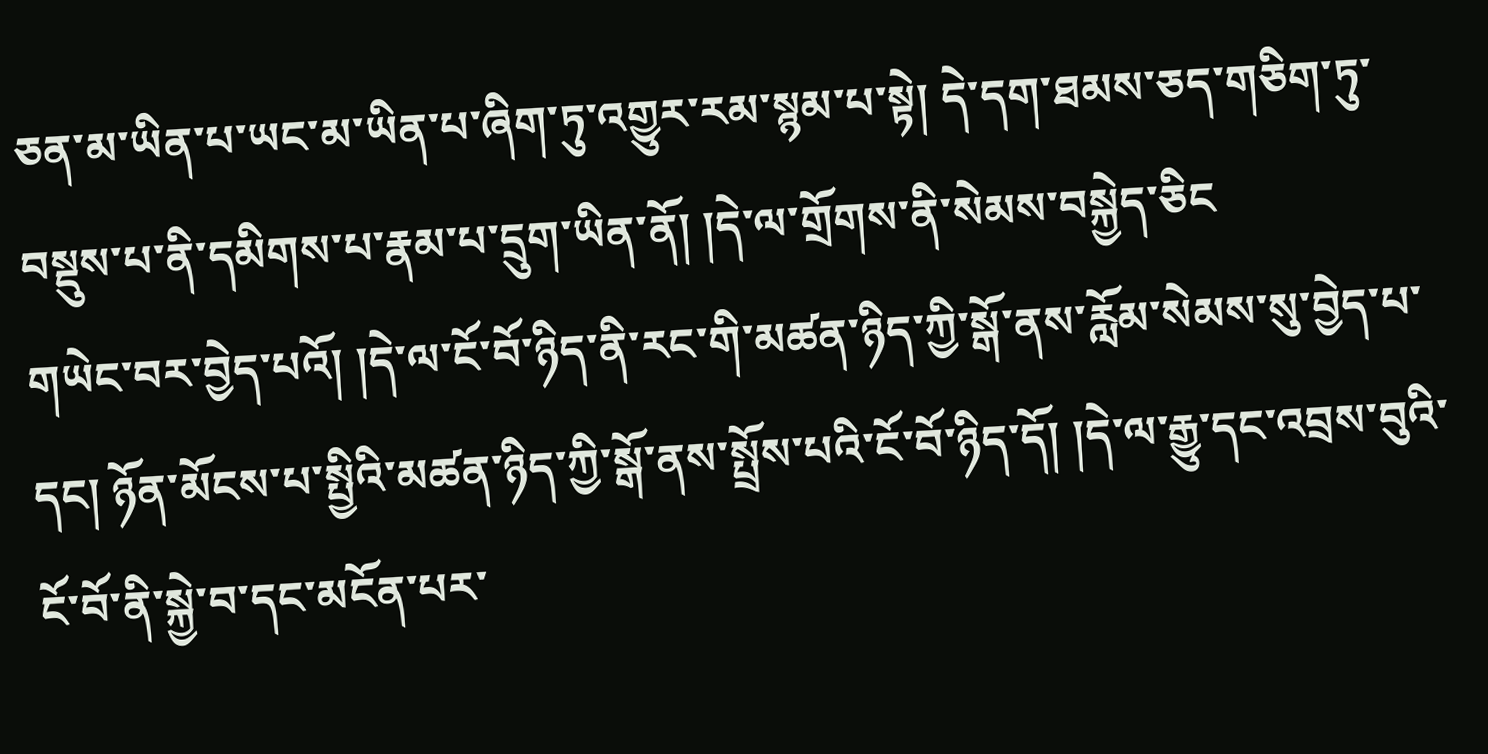ཅན་མ་ཡིན་པ་ཡང་མ་ཡིན་པ་ཞིག་ཏུ་འགྱུར་རམ་སྙམ་པ་སྟེ། དེ་དག་ཐམས་ཅད་གཅིག་ཏུ་བསྡུས་པ་ནི་དམིགས་པ་རྣམ་པ་དྲུག་ཡིན་ནོ། །དེ་ལ་གྲོགས་ནི་སེམས་བསྐྱེད་ཅིང
གཡེང་བར་བྱེད་པའོ། །དེ་ལ་ངོ་བོ་ཉིད་ནི་རང་གི་མཚན་ཉིད་ཀྱི་སྒོ་ནས་རློམ་སེམས་སུ་བྱེད་པ་དང། ཉོན་མོངས་པ་སྤྱིའི་མཚན་ཉིད་ཀྱི་སྒོ་ནས་སྤྲོས་པའི་ངོ་བོ་ཉིད་དོ། །དེ་ལ་རྒྱུ་དང་འབྲས་བུའི་ངོ་བོ་ནི་སྐྱེ་བ་དང་མངོན་པར་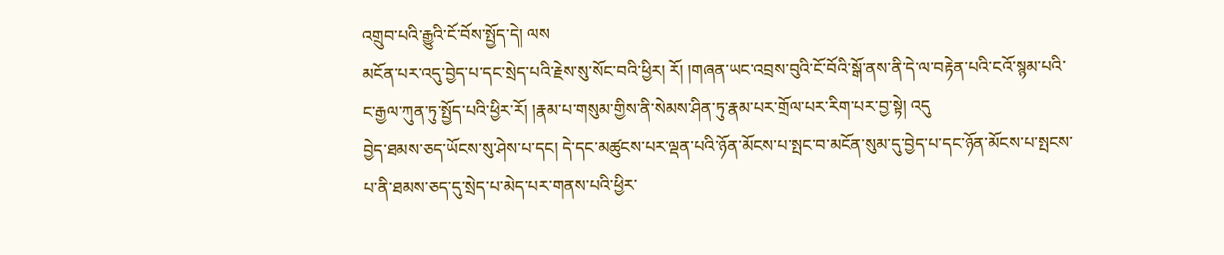འགྲུབ་པའི་རྒྱུའི་ངོ་བོས་སྤྱོད་དེ། ལས
མངོན་པར་འདུ་བྱེད་པ་དང་སྲེད་པའི་རྗེས་སུ་སོང་བའི་ཕྱིར། རོ། །གཞན་ཡང་འབྲས་བུའི་ངོ་བོའི་སྒོ་ནས་ནི་དེ་ལ་བརྟེན་པའི་ངའོ་སྙམ་པའི་ང་རྒྱལ་ཀུན་ཏུ་སྤྱོད་པའི་ཕྱིར་རོ། །རྣམ་པ་གསུམ་གྱིས་ནི་སེམས་ཤིན་ཏུ་རྣམ་པར་གྲོལ་པར་རིག་པར་བྱ་སྟེ། འདུ
བྱེད་ཐམས་ཅད་ཡོངས་སུ་ཤེས་པ་དང། དེ་དང་མཚུངས་པར་ལྡན་པའི་ཉོན་མོངས་པ་སྤང་བ་མངོན་སུམ་དུ་བྱེད་པ་དང་ཉོན་མོངས་པ་སྤངས་པ་ནི་ཐམས་ཅད་དུ་སྲེད་པ་མེད་པར་གནས་པའི་ཕྱིར་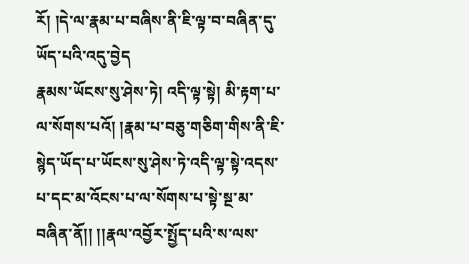རོ། །དེ་ལ་རྣམ་པ་བཞིས་ནི་ཇི་ལྟ་བ་བཞིན་དུ་ཡོད་པའི་འདུ་བྱེད
རྣམས་ཡོངས་སུ་ཤེས་ཏེ། འདི་ལྟ་སྟེ། མི་རྟག་པ་ལ་སོགས་པའོ། །རྣམ་པ་བཅུ་གཅིག་གིས་ནི་ཇི་སྙེད་ཡོད་པ་ཡོངས་སུ་ཤེས་ཏེ་འདི་ལྟ་སྟེ་འདས་པ་དང་མ་འོངས་པ་ལ་སོགས་པ་སྟེ་སྔ་མ་བཞིན་ནོ།། །།རྣལ་འབྱོར་སྤྱོད་པའི་ས་ལས་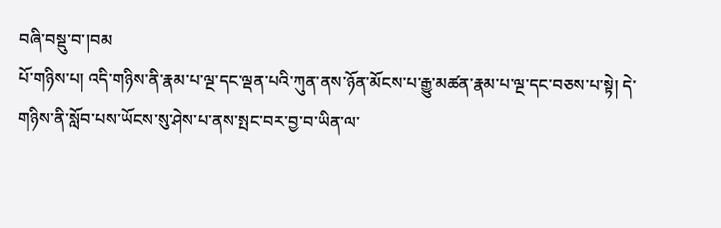བཞི་བསྡུ་བ་།བམ
པོ་གཉིས་པ། འདི་གཉིས་ནི་རྣམ་པ་ལྔ་དང་ལྡན་པའི་ཀུན་ནས་ཉོན་མོངས་པ་རྒྱུ་མཚན་རྣམ་པ་ལྔ་དང་བཅས་པ་སྟེ། དེ་གཉིས་ནི་སློབ་པས་ཡོངས་སུ་ཤེས་པ་ནས་སྤང་བར་བྱ་བ་ཡིན་ལ་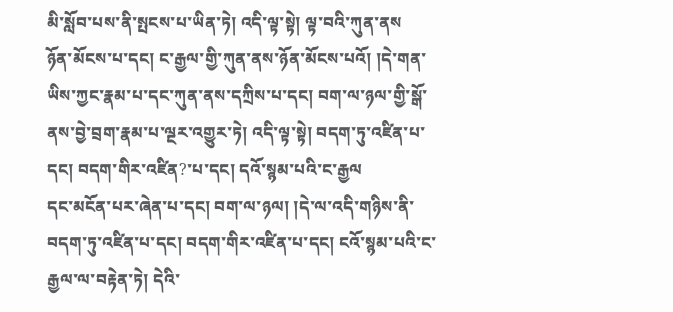མི་སློབ་པས་ནི་སྤངས་པ་ཡིན་ཏེ། འདི་ལྟ་སྟེ། ལྟ་བའི་ཀུན་ནས
ཉོན་མོངས་པ་དང། ང་རྒྱལ་གྱི་ཀུན་ནས་ཉོན་མོངས་པའོ། །དེ་གན་ཡིས་ཀྱང་རྣམ་པ་དང་ཀུན་ནས་དཀྲིས་པ་དང། བག་ལ་ཉལ་གྱི་སྒོ་ནས་བྱེ་བྲག་རྣམ་པ་ལྔར་འགྱུར་ཏེ། འདི་ལྟ་སྟེ། བདག་ཏུ་འཛིན་པ་དང། བདག་གིར་འཛིན?་པ་དང། དའོ་སྙམ་པའི་ང་རྒྱལ
དང་མངོན་པར་ཞེན་པ་དང། བག་ལ་ཉལ། །དེ་ལ་འདི་གཉིས་ནི་བདག་ཏུ་འཛིན་པ་དང། བདག་གིར་འཛིན་པ་དང། ངའོ་སྙམ་པའི་ང་རྒྱལ་ལ་བརྟེན་ཏེ། དེའི་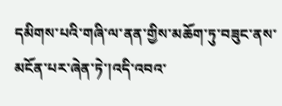དམིགས་པའི་གཞི་ལ་ནན་གྱིས་མཆོག་ཏུ་བཟུང་ནས་མངོན་པར་ཞེན་ཏེ་།འདི་འབའ་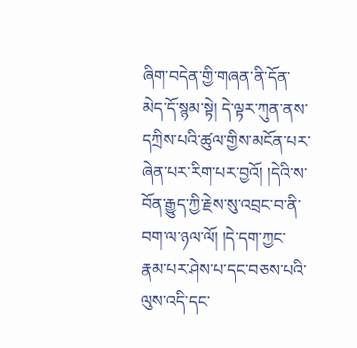ཞིག་བདེན་གྱི་གཞན་ནི་དོན་མེད་དོ་སྙམ་སྟེ། དེ་ལྟར་ཀུན་ནས་དཀྲིས་པའི་ཚུལ་གྱིས་མངོན་པར་ཞེན་པར་རིག་པར་བྱའོ། །དེའི་ས་བོན་རྒྱུད་ཀྱི་རྗེས་སུ་འབྲང་བ་ནི་བག་ལ་ཉལ་ལོ། །དེ་དག་ཀྱང་རྣམ་པར་ཤེས་པ་དང་བཅས་པའི་ལུས་འདི་དང་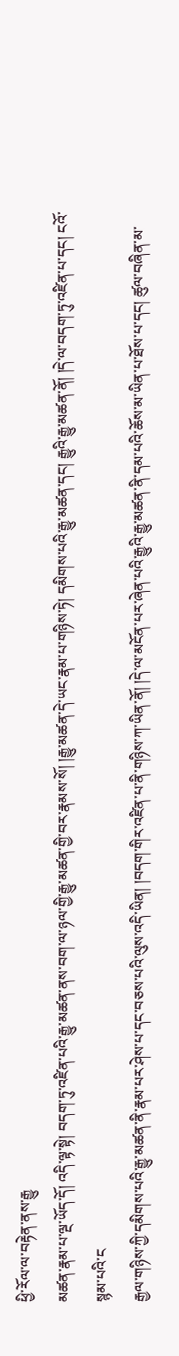ཕྱི་རོལ་ལ་བརྟེན་ནས་རྒྱུ
མཚན་རྣམ་པ་ལྔ་ཡོད་དོ། འདི་ལྟ་སྟེ། བདག་ཏུ་འཛིན་པའི་རྒྱུ་མཚན་ནས་བག་ལ་ཉལ་གྱི་རྒྱུ་མཚན་གྱི་བར་རྣམས་སོ། །རྒྱུ་མཚན་དེ་ཡང་རྣམ་པ་གཉིས་ཏེ། དམིགས་པའི་རྒྱུ་མཚན་དང། རྒྱུའི་རྒྱུ་མཚན་ནོ། །དེ་ལ་བདག་ཏུ་འཛིན་པ་དང། ངའོ་སྙམ་པའི་ང
རྒྱལ་གཉིས་ཀྱི་དམིགས་པའི་རྒྱུ་མཚན་ནི་རྣམ་པར་ཤེས་པ་དང་བཅས་པའི་ལུས་འདི་ཡིན། །བདག་གིར་འཛིན་པ་ནི་གཉིས་ཀ་ཡིན་ནོ། །དེ་ལ་མངོན་པར་ཞེན་པའི་རྒྱུའི་རྒྱུ་མཚན་ནི་དམ་པའི་ཆོས་མ་ཡིན་པ་ཐོས་པ་དང། ཚུལ་བཞིན་མ་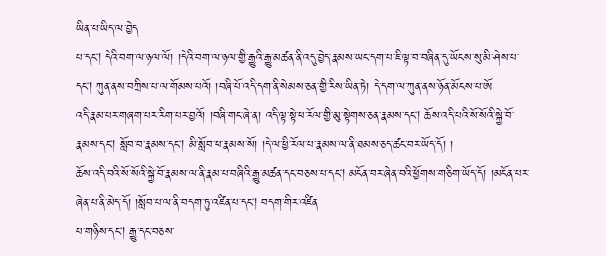ཡིན་པ་ཡིད་ལ་བྱེད
པ་དང། དེའི་བག་ལ་ཉལ་ལོ། །དེའི་བག་ལ་ཉལ་གྱི་རྒྱུའི་རྒྱུ་མཚན་ནི་འདུ་བྱེད་རྣམས་ཡང་དག་པ་ཇི་ལྟ་བ་བཞིན་དུ་ཡོངས་སུ་མི་ཤེས་པ་དང། ཀུན་ནས་བཀྲིས་པ་ལ་གོམས་པའོ། །བཞི་པོ་འདི་དག་ནི་སེམས་ཅན་གྱི་རིས་ཡིན་ཏེ། དེ་དག་ལ་ཀུན་ནས་ཉོན་མོངས་པ་ཨོ
འདི་རྣམ་པར་གཞག་པར་རིག་པར་བྱའོ། །བཞི་གང་ཞེ་ན། འདི་ལྟ་སྟེ་ཕ་རོལ་གྱི་མུ་སྟེགས་ཅན་རྣམས་དང། ཆོས་འདི་པའི་སོ་སོའི་སྐྱེ་བོ་རྣམས་དང། སློབ་བ་རྣམས་དང། མི་སློབ་ཕ་རྣམས་སོ། །དེ་ལ་ཕྱི་རོལ་པ་རྣམས་ལ་ནི་ཐམས་ཅད་ཚང་བར་ཡོད་དོ། །
ཆོས་འདི་བའི་སོ་སོའི་སྐྱེ་བོ་རྣམས་ལ་ནི་རྣམ་པ་བཞིའི་རྒྱུ་མཚན་དང་བཅས་པ་དང། མངོན་བར་ཞེན་བའི་ཕྱོགས་གཅིག་ཡོད་དོ། །མངོན་པར་ཞེན་པ་ནི་མེད་དོ། །སློབ་པ་ལ་ནི་བདག་ཏུ་འཛིན་པ་དང། བདག་གིར་འཛིན
པ་གཉིས་དང། རྒྱུ་དང་བཅས་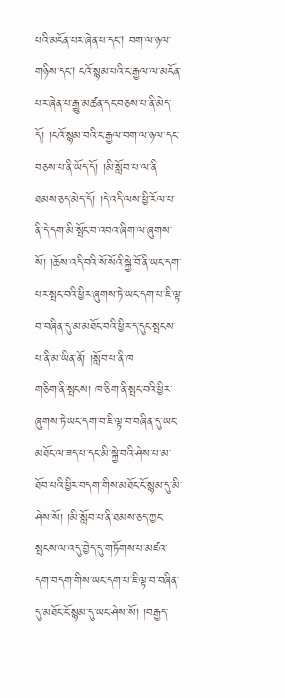པའི་མངོན་པར་ཞེན་པ་དང། བག་ལ་ཉལ་གཉིས་དང། ངའོ་སྙམ་པའི་ང་རྒྱལ་ལ་མངོན་པར་ཞེན་པ་རྒྱུ་མཚན་དང་བཅས་པ་ནི་མེད་དོ། །ངའོ་སྙམ་བའི་ང་རྒྱལ་བག་ལ་ཉལ་དང་བཅས་པ་ནི་ཡོད་དོ། །མི་སློབ་པ་ལ་ནི
ཐམས་ཅད་མེད་དོ། །དེ་འདི་ལས་ཕྱི་རོལ་པ་ནི་དེ་དག་མི་སྤོང་བ་འབའ་ཞིག་ལ་ཞུགས་སོ། །ཆོས་འདི་བའི་སོ་སོའི་སྐྱེ་བོ་ནི་ཡང་དག་པར་སྤང་བའི་ཕྱིར་ཞུགས་ཏེ་ཡང་དག་པ་ཇི་ལྟ་བ་བཞིན་དུ་མ་མཐོང་བའི་ཕྱིར་ད་དུང་སྤངས་པ་ནི་མ་ཡིན་ནོ། །སློབ་པ་ནི་ཁ
གཅིག་ནི་སྤངས། ཁ་ཅིག་ནི་སྤང་བའི་ཕྱིར་ཞུགས་ཏེ་ཡང་དག་བ་ཇི་ལྟ་བ་བཞིན་དུ་ཡང་མཐོང་ལ་ཟད་པ་དང་མི་སྐྱེ་བའི་ཤེས་པ་མ་ཐོབ་པའི་ཕྱིར་བདག་གིས་མཐོང་ངོ་སྙམ་དུ་མི་ཤེས་སོ། །མི་སློབ་པ་ནི་ཐམས་ཅད་ཀྱང་སྤངས་ལ་འདུ་བྱེད་དུ་གཏོགས་པ་མཛའ་
དག་བདག་གིས་ཡང་དག་པ་ཇི་ལྟ་བ་བཞིན་དུ་མཐོང་ངོ་སྙམ་དུ་ཡང་ཤེས་སོ། །བརྒྱད་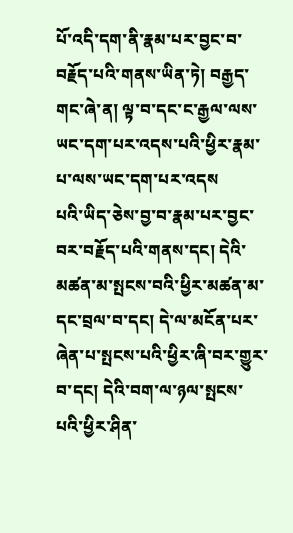པོ་འདི་དག་ནི་རྣམ་པར་བྱང་བ་བརྗོད་པའི་གནས་ཡིན་ཏེ། བརྒྱད་གང་ཞེ་ན། ལྟ་བ་དང་ང་རྒྱལ་ལས་ཡང་དག་པར་འདས་པའི་ཕྱིར་རྣམ་པ་ལས་ཡང་དག་པར་འདས
པའི་ཡིད་ཅེས་བྱ་བ་རྣམ་པར་བྱང་བར་བརྗོད་པའི་གནས་དང། དེའི་མཚན་མ་སྤངས་བའི་ཕྱིར་མཚན་མ་དང་བྲལ་བ་དང། དེ་ལ་མངོན་པར་ཞེན་པ་སྤངས་པའི་ཕྱིར་ཞི་བར་གྱུར་བ་དང། དེའི་བག་ལ་ཉལ་སྤངས་པའི་ཕྱིར་ཤིན་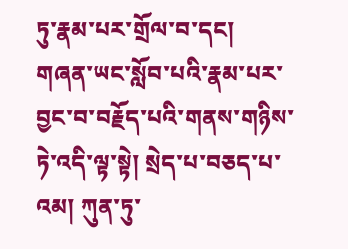ཏུ་རྣམ་པར་གྲོལ་བ་དང།
གཞན་ཡང་སློབ་པའི་རྣམ་པར་བྱང་བ་བརྗོད་པའི་གནས་གཉིས་ཏེ་འདི་ལྟ་སྟེ། སྲེད་པ་བཅད་པ་འམ། ཀུན་ཏུ་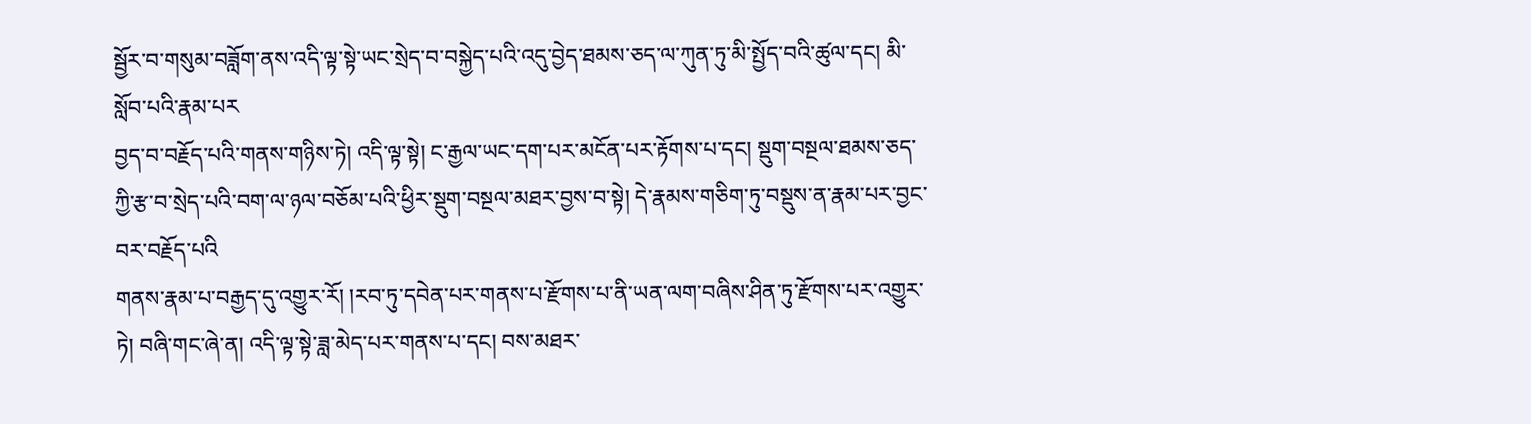སྦྱོར་བ་གསུམ་བཟློག་ནས་འདི་ལྟ་སྟེ་ཡང་སྲེད་བ་བསྐྱེད་པའི་འདུ་བྱེད་ཐམས་ཅད་ལ་ཀུན་ཏུ་མི་སྤྱོད་བའི་ཚུལ་དང། མི་སློབ་པའི་རྣམ་པར
བྱད་བ་བརྗོད་པའི་གནས་གཉིས་ཏེ། འདི་ལྟ་སྟེ། ང་རྒྱལ་ཡང་དག་པར་མངོན་པར་རྟོགས་པ་དང། སྡུག་བསྔལ་ཐམས་ཅད་ཀྱི་རྩ་བ་སྲེད་པའི་བག་ལ་ཉལ་བཅོམ་པའི་ཕྱིར་སྡུག་བསྔལ་མཐར་བྱས་བ་སྟེ། དེ་རྣམས་གཅིག་ཏུ་བསྡུས་ན་རྣམ་པར་བྱང་བར་བརྗོད་པའི
གནས་རྣམ་པ་བརྒྱད་དུ་འགྱུར་རོ། །རབ་ཏུ་དབེན་པར་གནས་པ་རྫོགས་པ་ནི་ཡན་ལག་བཞིས་ཤིན་ཏུ་རྫོགས་པར་འགྱུར་ཏེ། བཞི་གང་ཞེ་ན། འདི་ལྟ་སྟེ་ཟླ་མེད་པར་གནས་པ་དང། བས་མཐར་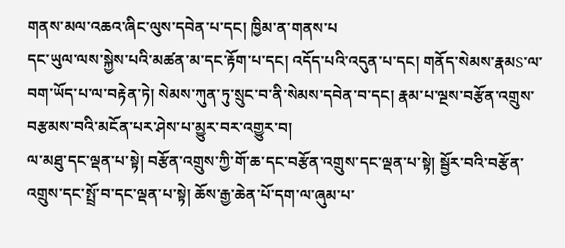གནས་མལ་འཆའ་ཞིང་ལུས་དབེན་པ་དང། ཁྱིམ་ན་གནས་པ
དང་ཡུལ་ལས་སྐྱེས་པའི་མཚན་མ་དང་རྟོག་པ་དང། འདོད་པའི་འདུན་པ་དང། གནོད་སེམས་རྣམS་ལ་བག་ཡོད་པ་ལ་བརྟེན་ཏེ། སེམས་ཀུན་ཏུ་སྲུང་བ་ནི་སེམས་དབེན་བ་དང། རྣམ་པ་ལྔས་བརྩོན་འགྲུས་བརྩམས་བའི་མངོན་པར་ཤེས་པ་མྱུར་བར་འགྱུར་བ།
ལ་མཐུ་དང་ལྡན་པ་སྟེ། བརྩོན་འགྲུས་ཀྱི་གོ་ཆ་དང་བརྩོན་འགྲུས་དང་ལྡན་པ་སྟེ། སྦྱོར་བའི་བརྩོན་འགྲུས་དང་སྤྲོ་བ་དང་ལྡན་པ་སྟེ། ཆོས་རྒྱ་ཆེན་པོ་དག་ལ་ཞུམ་པ་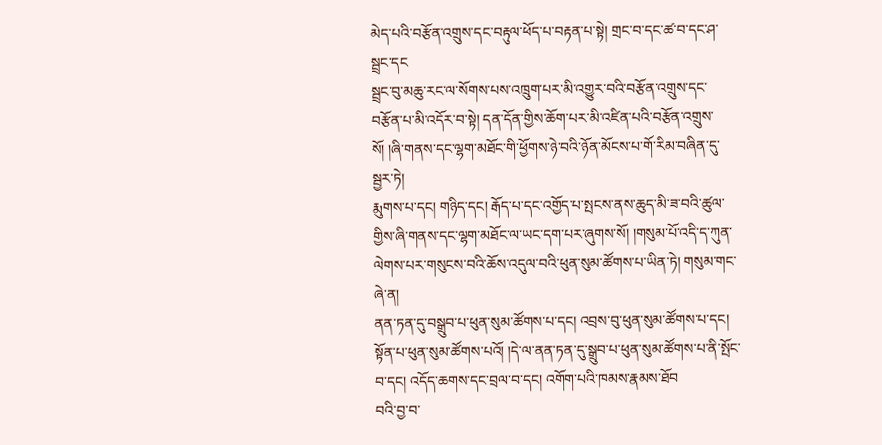མེད་པའི་བརྩོན་འགྲུས་དང་བརྟུལ་ཕོད་པ་བརྟན་པ་སྟེ། གྲང་བ་དང་ཚ་བ་དང་ཤ་སྦྲང་དང
སྦྲང་བུ་མཆུ་རང་ལ་སོགས་པས་འཁྲུག་པར་མི་འགྱུར་བའི་བརྩོན་འགྲུས་དང་བརྩོན་པ་མི་འདོར་བ་སྟེ། དན་དོན་གྱིས་ཆོག་པར་མི་འཛིན་པའི་བརྩོན་འགྲུས་སོ། །ཞི་གནས་དང་ལྷག་མཐོང་གི་ཕྱོགས་ཉེ་བའི་ཉོན་མོངས་པ་གོ་རིམ་བཞིན་དུ་སྦྱར་ཏེ།
རྨུགས་པ་དང། གཉིད་དང། རྒོད་པ་དང་འགྱོད་པ་སྤངས་ནས་ཆུད་མི་ཟ་བའི་ཚུལ་གྱིས་ཞི་གནས་དང་ལྷག་མཐོང་ལ་ཡང་དག་པར་ཞུགས་སོ། །གསུམ་པོ་འདི་ད་ཀུན་ལེགས་པར་གསུངས་བའི་ཆོས་འདུལ་བའི་ཕུན་སུམ་ཚོགས་པ་ཡིན་ཏེ། གསུམ་གང་ཞེ་ན།
ནན་ཏན་དུ་བསྒྲུབ་པ་ཕུན་སུམ་ཚོགས་པ་དང། འབྲས་བུ་ཕུན་སུམ་ཚོགས་པ་དང། སྟོན་པ་ཕུན་སུམ་ཚོགས་པའོ། །དེ་ལ་ནན་ཏན་དུ་སྒྲུབ་པ་ཕུན་སུམ་ཚོགས་པ་ནི་སྤོང་བ་དང། འདོད་ཆགས་དང་བྲལ་བ་དང། འགོག་པའི་ཁམས་རྣམས་ཐོབ
བའི་བྱ་བ་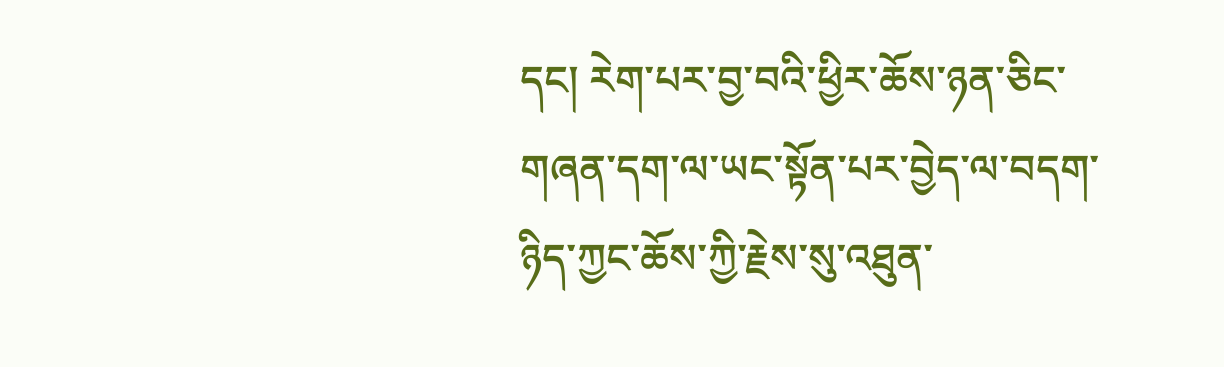དང། རེག་པར་བྱ་བའི་ཕྱིར་ཆོས་ཉན་ཅིང་གཞན་དག་ལ་ཡང་སྟོན་པར་བྱེད་ལ་བདག་ཉིད་ཀྱང་ཆོས་ཀྱི་རྗེས་སུ་འཐུན་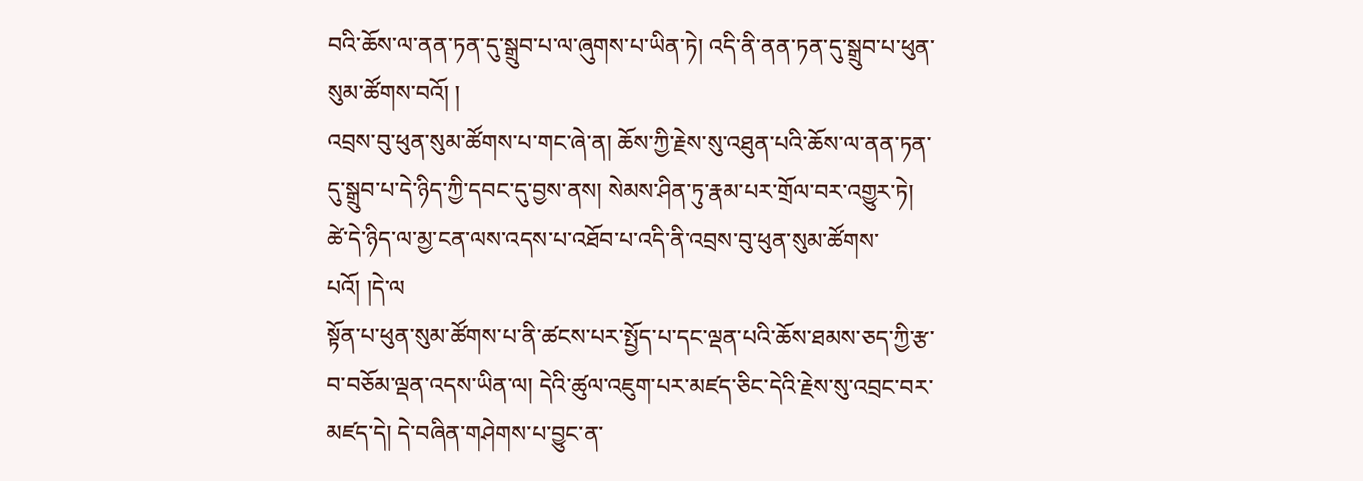བའི་ཆོས་ལ་ནན་ཏན་དུ་སྒྲུབ་པ་ལ་ཞུགས་པ་ཡིན་ཏེ། འདི་ནི་ནན་ཏན་དུ་སྒྲུབ་པ་ཕུན་སུམ་ཚོགས་བའོ། །
འབྲས་བུ་ཕུན་སུམ་ཚོགས་པ་གང་ཞེ་ན། ཆོས་ཀྱི་རྗེས་སུ་འཐུན་པའི་ཆོས་ལ་ནན་ཏན་དུ་སྒྲུབ་པ་དེ་ཉིད་ཀྱི་དབང་དུ་བྱས་ནས། སེམས་ཤིན་ཏུ་རྣམ་པར་གྲོལ་བར་འགྱུར་ཏེ། ཚེ་དེ་ཉིད་ལ་མྱ་ངན་ལས་འདས་པ་འཐོབ་པ་འདི་ནི་འབྲས་བུ་ཕུན་སུམ་ཚོགས་པའོ། །དེ་ལ
སྟོན་པ་ཕུན་སུམ་ཚོགས་པ་ནི་ཚངས་པར་སྤྱོད་པ་དང་ལྡན་པའི་ཆོས་ཐམས་ཅད་ཀྱི་རྩ་བ་བཅོམ་ལྡན་འདས་ཡིན་ལ། དེའི་ཚུལ་འཇུག་པར་མཛད་ཅིང་དེའི་རྗེས་སུ་འབྲང་བར་མཛད་དེ། དེ་བཞིན་གཤེགས་པ་བྱུང་ན་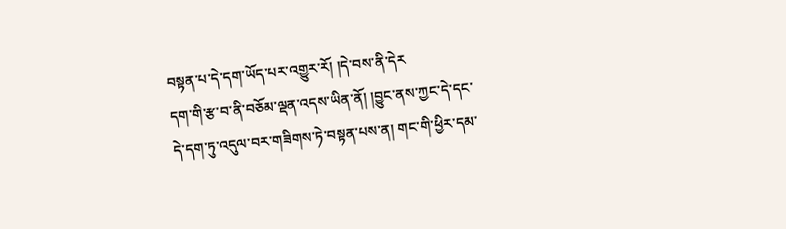བསྟན་པ་དེ་དག་ཡོད་པར་འགྱུར་རོ། །དེ་བས་ནི་དེར
དག་གི་རྩ་བ་ནི་བཅོམ་ལྡན་འདས་ཡིན་ནོ། །བྱུང་ནས་ཀྱང་དེ་དང་དེ་དག་ཏུ་འདུལ་བར་གཟིགས་ཏེ་བསྟན་པས་ན། གང་གི་ཕྱིར་དམ་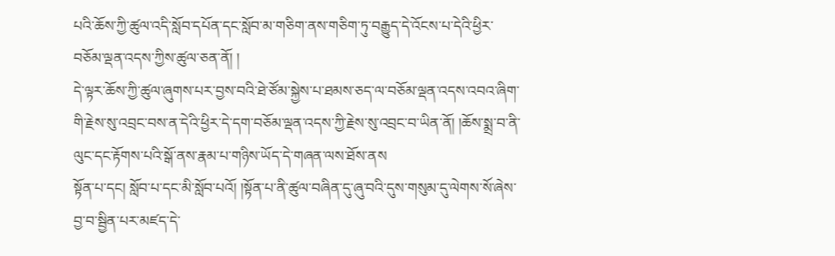པའི་ཆོས་ཀྱི་ཚུལ་འདི་སློབ་དཔོན་དང་སློབ་མ་གཅིག་ནས་གཅིག་ཏུ་བརྒྱུད་དེ་འོངས་པ་དེའི་ཕྱིར་བཅོམ་ལྡན་འདས་ཀྱིས་ཚུལ་ཅན་ནོ། །
དེ་ལྟར་ཆོས་ཀྱི་ཚུལ་ཞུགས་པར་བྱས་བའི་ཐེ་ཙོམ་སྐྱེས་པ་ཐམས་ཅད་ལ་བཅོམ་ལྡན་འདས་འབའ་ཞིག་གི་རྗེས་སུ་འབྲང་བས་ན་དེའི་ཕྱིར་དེ་དག་བཅོམ་ལྡན་འདས་ཀྱི་རྗེས་སུ་འབྲང་བ་ཡིན་ནོ། །ཆོས་སྨྲ་བ་ནི་ལུང་དང་རྟོགས་པའི་སྒོ་ནས་རྣམ་པ་གཉིས་ཡོད་དེ་གཞན་ལས་ཐོས་ནས
སྟོན་པ་དང། སློབ་པ་དང་མི་སློབ་པའོ། །སྟོན་པ་ནི་ཚུལ་བཞིན་དུ་ཞུ་བའི་དུས་གསུམ་དུ་ལེགས་སོ་ཞེས་བྱ་བ་སྦྱིན་པར་མཛད་དེ་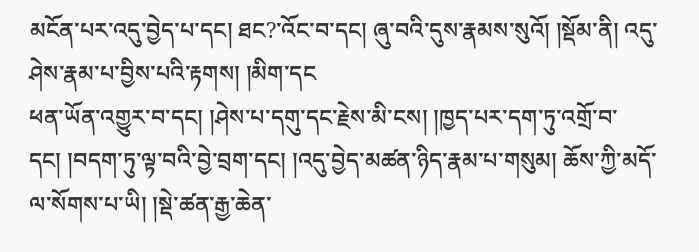མངོན་པར་འདུ་བྱེད་པ་དང། ཐང?་འོང་བ་དང། ཞུ་བའི་དུས་རྣམས་སུའོ། །སྡོམ་ནི། འདུ་ཤེས་རྣམ་པ་བྱིས་པའི་རྟགས། །མིག་དང
ཕན་ཡོན་འགྱུར་བ་དང། །ཤེས་པ་དགུ་དང་རྗེས་མི་ངས། །ཁྱད་པར་དག་ཏུ་འགྲོ་བ་དང། །བདག་ཏུ་ལྟ་བའི་བྱེ་བྲག་དང། །འདུ་བྱེད་མཚན་ཉིད་རྣམ་པ་གསུམ། ཆོས་ཀྱི་མདོ་ལ་སོགས་པ་ཡི། །སྡེ་ཚན་རྒྱ་ཆེན་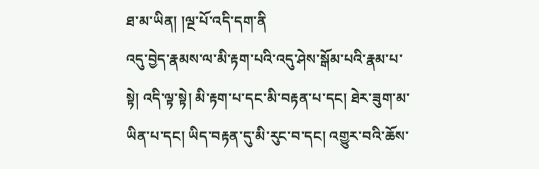ཐ་མ་ཡིན། །ལྔ་པོ་འདི་དག་ནི
འདུ་བྱེད་རྣམས་ལ་མི་རྟག་པའི་འདུ་ཤེས་སྒོམ་པའི་རྣམ་པ་སྟེ། འདི་ལྟ་སྟེ། མི་རྟག་པ་དང་མི་བརྟན་པ་དང། ཐེར་ཟུག་མ་ཡིན་པ་དང། ཡིད་བརྟན་དུ་མི་རུང་བ་དང། འགྱུར་བའི་ཆོས་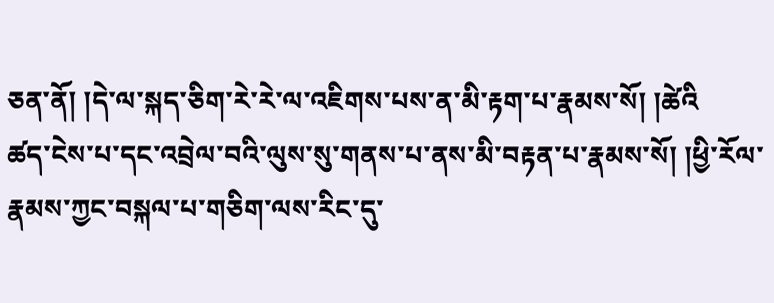ཅན་ནོ། །དེ་ལ་སྐད་ཅིག་རེ་རེ་ལ་འཇིགས་པས་ན་མི་རྟག་པ་རྣམས་སོ། །ཚེའི
ཚད་ངེས་པ་དང་འབྲེལ་བའི་ལུས་སུ་གནས་པ་ནས་མི་བརྟན་པ་རྣམས་སོ། །ཕྱི་རོལ་རྣམས་ཀྱང་བསྐལ་པ་གཅིག་ལས་རིང་དུ་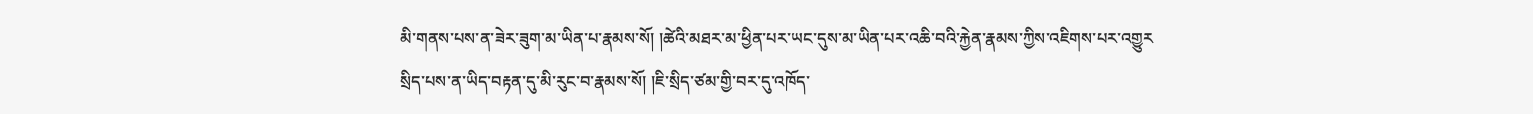མི་གནས་པས་ན་ཟེར་ཟུག་མ་ཡིན་པ་རྣམས་སོ། །ཚེའི་མཐར་མ་ཕྱིན་པར་ཡང་དུས་མ་ཡིན་པར་འཆི་བའི་རྐྱེན་རྣམས་ཀྱིས་འཇིགས་པར་འགྱུར
སྲིད་པས་ན་ཡིད་བརྟན་དུ་མི་རུང་བ་རྣམས་སོ། །ཇི་སྲིད་ཙམ་གྱི་བར་དུ་འཁོད་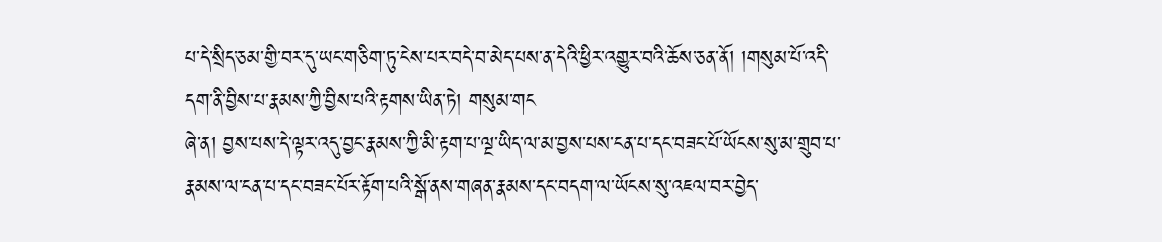པ་དེ་སྲིད་ཅམ་གྱི་བར་དུ་ཡང་གཅིག་ཏུ་ངེས་པར་བདེ་བ་མེད་པས་ན་དེའི་ཕྱིར་འགྱུར་བའི་ཆོས་ཅན་ནོ། །གསུམ་པོ་འདི་དག་ནི་བྱིས་པ་རྣམས་ཀྱི་བྱིས་པའི་རྟགས་ཡིན་ཏེ། གསུམ་གང
ཞེ་ན། བྱས་པས་དེ་ལྟར་འདུ་བྱང་རྣམས་ཀྱི་མི་རྟག་པ་ལྔ་ཡིད་ལ་མ་བྱས་པས་ངན་པ་དང་བཟང་པོ་ཡོངས་སུ་མ་གྲུབ་པ་རྣམས་ལ་ངན་པ་དང་བཟང་པོར་རྟོག་པའི་སྒོ་ནས་གཞན་རྣམས་དང་བདག་ལ་ཡོངས་སུ་འཇལ་བར་བྱེད་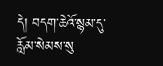དེ། བདག་ཆེའོ་སྙམ་དུ་རློམ་སེམས་སུ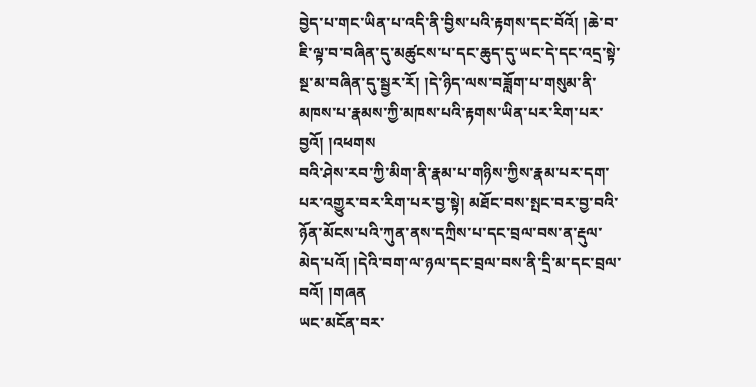བྱེད་པ་གང་ཡིན་པ་འདི་ནི་བྱིས་པའི་རྟགས་དང་བོའོ། །ཆེ་བ་ཇི་ལྟ་བ་བཞིན་དུ་མཚུངས་པ་དང་ཆུད་དུ་ཡང་དེ་དང་འདྲ་སྟེ་སྔ་མ་བཞིན་དུ་སྦྱར་རོ། །དེ་ཉིད་ལས་བཟློག་པ་གསུམ་ནི་མཁས་པ་རྣམས་ཀྱི་མཁས་པའི་རྟགས་ཡིན་པར་རིག་པར་བྱའོ། །འཕགས
བའི་ཤེས་རབ་ཀྱི་མིག་ནི་རྣམ་པ་གཉིས་ཀྱིས་རྣམ་པར་དག་པར་འགྱུར་བར་རིག་པར་བྱ་སྟེ། མཐོང་བས་སྤང་བར་བྱ་བའི་ཉོན་མོངས་པའི་ཀུན་ནས་དཀྲིས་པ་དང་བྲལ་བས་ན་རྡུལ་མེད་པའོ། །དེའི་བག་ལ་ཉལ་དང་བྲལ་བས་ནི་དྲི་མ་དང་བྲལ་བའོ། །གཞན
ཡང་མངོན་བར་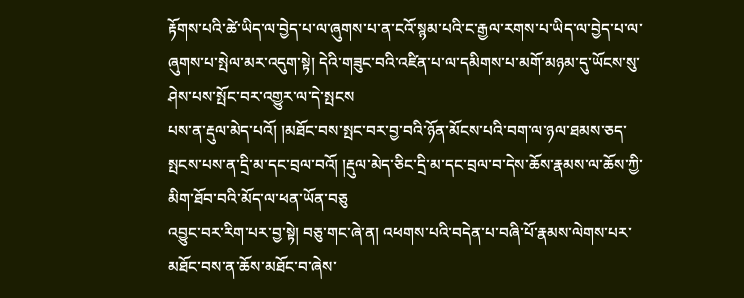རྟོགས་པའི་ཚེ་ཡིད་ལ་བྱེད་པ་ལ་ཞུགས་པ་ན་ངའོ་སྙམ་པའི་ང་རྒྱལ་རགས་པ་ཡིད་ལ་བྱེད་པ་ལ་ཞུགས་པ་སྤེལ་མར་འདུག་སྟེ། དེའི་གཟུང་བའི་འཛིན་པ་ལ་དམིགས་པ་མགོ་མཉམ་དུ་ཡོངས་སུ་ཤེས་པས་སྤོང་བར་འགྱུར་ལ་དེ་སྤངས
པས་ན་རྡུལ་མེད་པའོ། །མཐོང་བས་སྤང་བར་བྱ་བའི་ཉོན་མོངས་པའི་བག་ལ་ཉལ་ཐམས་ཅད་སྤངས་པས་ན་དྲི་མ་དང་བྲལ་བའོ། །རྡུལ་མེད་ཅིང་དྲི་མ་དང་བྲལ་བ་དེས་ཆོས་རྣམས་ལ་ཆོས་ཀྱི་མིག་ཐོབ་བའི་མོད་ལ་ཕན་ཡོན་བཅུ
འབྱུང་བར་རིག་པར་བྱ་སྟེ། བཅུ་གང་ཞེ་ན། འཕགས་པའི་བདེན་པ་བཞི་པོ་རྣམས་ལེགས་པར་མཐོང་བས་ན་ཆོས་མཐོང་བ་ཞེས་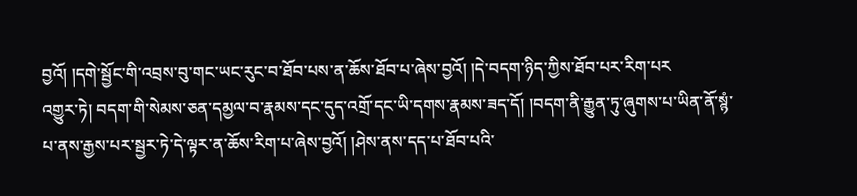བྱའོ། །དགེ་སྦྱོང་གི་འབྲས་བུ་གང་ཡང་རུང་བ་ཐོབ་པས་ན་ཆོས་ཐོབ་པ་ཞེས་བྱའོ། །དེ་བདག་ཉིད་ཀྱིས་ཐོབ་པར་རིག་པར
འགྱུར་ཏེ། བདག་གི་སེམས་ཅན་དམྱལ་བ་རྣམས་དང་དུད་འགྲོ་དང་ཡི་དགས་རྣམས་ཟད་དོ། །བདག་ནི་རྒྱུན་ཏུ་ཞུགས་པ་ཡིན་ནོ་སྙཾ་པ་ནས་རྒྱས་པར་སྦྱར་ཏེ་དེ་ལྟར་ན་ཆོས་རིག་པ་ཞེས་བྱའོ། །ཤེས་ནས་དད་པ་ཐོབ་པའི་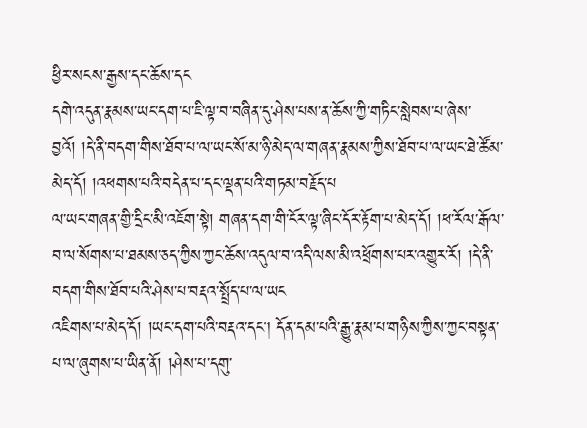ཕྱིར་སངས་རྒྱས་དང་ཆོས་དང
དགེ་འདུན་རྣམས་ཡང་དག་པ་ཇི་ལྟ་བ་བཞིན་དུ་ཤེས་པས་ན་ཆོས་ཀྱི་གཏིང་སླེབས་པ་ཞེས་བྱའོ། །དེ་ནི་བདག་གིས་ཐོབ་པ་ལ་ཡང་སོ་མ་ཉི་མེད་ལ་གཞན་རྣམས་ཀྱིས་ཐོབ་པ་ལ་ཡང་ཐེ་ཚོམ་མེད་དོ། །འཕགས་པའི་བདེན་པ་དང་ལྡན་པའི་གཏམ་བརྗོད་པ
ལ་ཡང་གཞན་གྱི་དྲིང་མི་འཇོག་སྟེ། གཞན་དག་གི་ངོར་ལྟ་ཞིང་དོར་རྟོག་པ་མེད་དོ། །ཕ་རོལ་རྒོལ་བ་ལ་སོགས་པ་ཐམས་ཅད་ཀྱིས་ཀྱང་ཆོས་འདུལ་བ་འདི་ལས་མི་འཕྲོགས་པར་འགྱུར་རོ། །དེ་ནི་བདག་གིས་ཐོབ་པའི་ཤེས་པ་བརྡའ་སྤྲོད་པ་ལ་ཡང
འཇིགས་པ་མེད་དོ། །ཡང་དག་པའི་བརྡའ་དང། དོན་དམ་པའི་རྒྱུ་རྣམ་པ་གཉིས་ཀྱིས་ཀྱང་བསྟན་པ་ལ་ཞུགས་པ་ཡིན་ནོ། །ཤེས་པ་དགུ་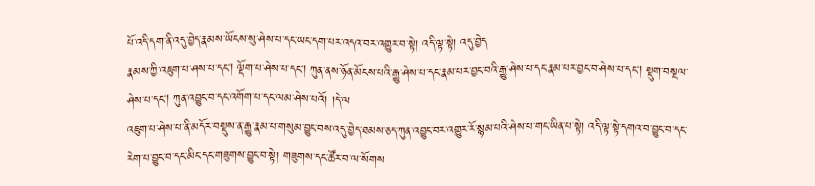པོ་འདི་དག་ནི་འདུ་བྱེད་རྣམས་ཡོངས་སུ་ཤེས་པ་དང་ཡང་དག་པར་འདའ་བར་འགྱུར་བ་སྟེ། འདི་ལྟ་སྟེ། འདུ་བྱེད
རྣམས་ཀྱི་འཇུག་པ་ཤས་པ་དང། ལྡོག་པ་ཤེས་པ་དང། ཀུན་ནས་ཉོན་མོངས་པའི་རྒྱུ་ཤེས་པ་དང་རྣམ་པར་བྱང་བའི་རྒྱུ་ཤེས་པ་དང་རྣམ་པར་བྱང་བ་ཤེས་པ་དང། སྡུག་བསྔལ་ཤེས་པ་དང། ཀུན་འབྱུང་བ་དང་འགོག་པ་དང་ལམ་ཤེས་པའོ། །དེ་ལ
འཇུག་པ་ཤེས་པ་ནི་མདོར་བསྡུས་ན་རྒྱུ་རྣམ་པ་གསུམ་བྱུང་བས་འདུ་བྱེད་ཐམས་ཅད་ཀུན་འབྱུང་བར་འགྱུར་རོ་སྙམ་པའི་ཤེས་པ་གང་ཡིན་པ་སྟེ། འདི་ལྟ་སྟེ་དགའ་བ་བྱུང་བ་དང་རེག་པ་བྱུང་བ་དང་མིང་དང་གཟུགས་བྱུང་བ་སྟེ། གཟུགས་དང་ཚོར་བ་ལ་སོགས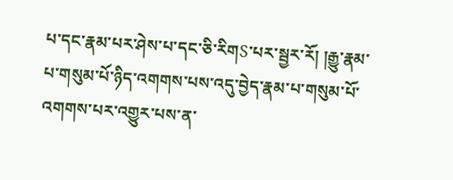པ་དང་རྣམ་པར་ཤེས་པ་དང་ཅི་རིགS་པར་སྦྱར་རོ། །རྒྱུ་རྣམ་པ་གསུམ་པོ་ཉིད་འགགས་པས་འདུ་བྱེད་རྣམ་པ་གསུམ་པོ་འགགས་པར་འགྱུར་པས་ན་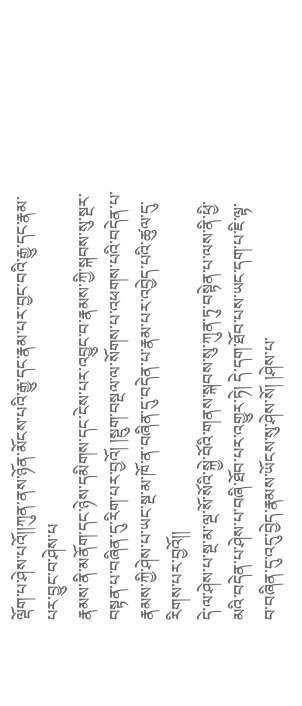ལྡོག་པ་ཤེས་པའོ།།ཀུན་ནས་ཉོན་མོངས་པའི་རྒྱུ་དང་རྣམ་པར་བྱང་བའི་རྒྱུ་དང་རྣམ་པར་བྱུང་བ་ཤེས་པ
རྣམས་ནི་མནོག་དང་ཉེས་དམིགས་དང་ངེས་པར་འབྱུང་བ་རྣམས་ཀྱི་སྐབས་སུ་སྔར་བསྟན་པ་བཞིན་དུ་རིག་པར་བྱའོ། །སྡུག་བསྔལ་ལ་སོགས་པ་འཕགས་པའི་བདེན་པ་རྣམས་ཀྱི་ཤེས་པ་ཡང་སྔ་མ་ཁོ་ན་བཞིན་དུ་བདེན་པ་རྣམ་པར་འབྱེད་པའི་ཚུལ་དུ་རིགས་པར་བྱའོ།།
དེ་ལ་ཤེས་པ་སྔ་མ་ལྔ་སོ་སོའི་སྐྱེ་བོའི་གནས་སྐབས་སུ་ཀུན་ཏུ་བསྟེན་པ་ལས་ནི་ཕྱི་མའི་བདེན་པ་ཤེས་པ་བཞི་ཐོབ་པར་འགྱུར་ཏེ། དེ་དག་ཐོབ་པས་ཡང་དག་པ་ཇི་ལྟ་བ་བཞིན་དུ་འདུ་བྱེད་རྣམས་ཡོངས་སུ་ཤེས་སོ། །ཤེས་པ་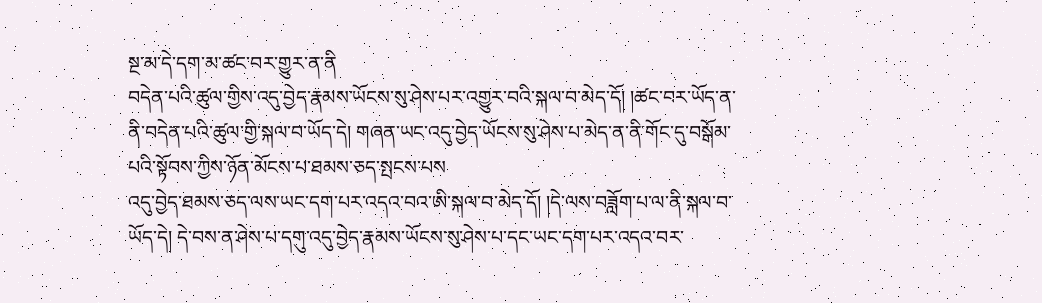སྔ་མ་དེ་དག་མ་ཚང་བར་གྱུར་ན་ནི
བདེན་པའི་ཚུལ་གྱིས་འདུ་བྱེད་རྣམས་ཡོངས་སུ་ཤེས་པར་འགྱུར་བའི་སྐལ་བ་མེད་དོ། །ཚང་བར་ཡོད་ན་ནི་བདེན་པའི་ཚུལ་གྱི་སྐལ་བ་ཡོད་དེ། གཞན་ཡང་འདུ་བྱེད་ཡོངས་སུ་ཤེས་པ་མེད་ན་ནི་གོང་དུ་བསྒོམ་པའི་སྟོབས་ཀྱིས་ཉོན་མོངས་པ་ཐམས་ཅད་སྤངས་པས
འདུ་བྱེད་ཐམས་ཅད་ལས་ཡང་དག་པར་འདའ་བའ་ཨི་སྐལ་བ་མེད་དོ། །དེ་ལས་བཟློག་པ་ལ་ནི་སྐལ་བ་ཡོད་དེ། དེ་བས་ན་ཤེས་པ་དགུ་འདུ་བྱེད་རྣམས་ཡོངས་སུ་ཤེས་པ་དང་ཡང་དག་པར་འདའ་བར་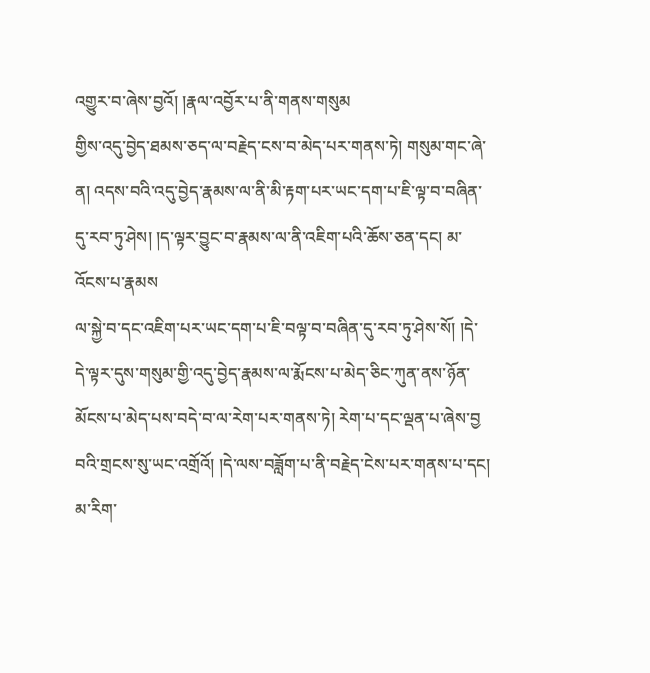འགྱུར་བ་ཞེས་བྱའོ། །རྣལ་འབྱོར་པ་ནི་གནས་གསུམ
གྱིས་འདུ་བྱེད་ཐམས་ཅད་ལ་བརྗེད་ངས་བ་མེད་པར་གནས་ཏེ། གསུམ་གང་ཞེ་ན། འདས་བའི་འདུ་བྱེད་རྣམས་ལ་ནི་མི་རྟག་པར་ཡང་དག་པ་ཇི་ལྟ་བ་བཞིན་དུ་རབ་ཏུ་ཤེས། །ད་ལྟར་བྱུང་བ་རྣམས་ལ་ནི་འཇིག་པའི་ཆོས་ཅན་དང། མ་འོངས་པ་རྣམས
ལ་སྐྱེ་བ་དང་འཇིག་པར་ཡང་དག་པ་ཇི་བལྟ་བ་བཞིན་དུ་རབ་ཏུ་ཤེས་སོ། །དེ་དེ་ལྟར་དུས་གསུམ་གྱི་འདུ་བྱེད་རྣམས་ལ་རྨོངས་པ་མེད་ཅིང་ཀུན་ནས་ཉོན་མོངས་པ་མེད་པས་བདེ་བ་ལ་རེག་པར་གནས་ཏེ། རེག་པ་དང་ལྡན་པ་ཞེས་བྱ
བའི་གྲངས་སུ་ཡང་འགྲོའོ། །དེ་ལས་བཟློག་པ་ནི་བརྗེད་ངེས་པར་གནས་པ་དང། མ་རིག་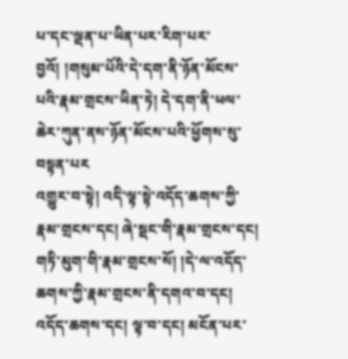པ་དང་ལྡན་པ་ཡིན་པར་རིག་པར་བྱའོ། །གསུམ་པོའི་དེ་དག་ནི་ཉོན་མོངས་པའི་རྣམ་གྲངས་ཡིན་ཏེ། དེ་དག་ནི་ཕལ་ཆེར་ཀུན་ནས་ཉོན་མོངས་པའི་ཕྱོགས་སུ་བསྟན་པར
འགྱུར་བ་སྟེ། འདི་ལྟ་སྟེ་འདོད་ཆགས་ཀྱི་རྣམ་གྲངས་དང། ཞེ་སྡང་གི་རྣམ་གྲངས་དང། གཏི་མུག་གི་རྣམ་གྲངས་སོ། །དེ་ལ་འདོད་ཆགས་ཀྱི་རྣམ་གྲངས་ནི་དགའ་བ་དང། འདོད་ཆགས་དང། ལྟ་བ་དང། མངོན་པར་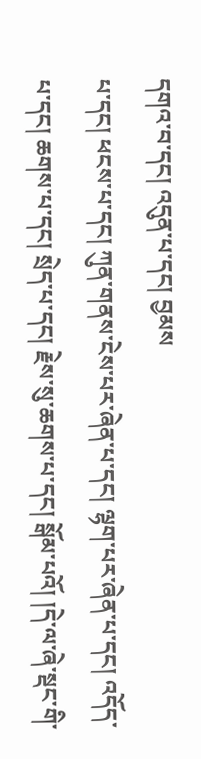དགའ་བ་དང། འདུན་པ་དང། བྱམས
པ་དང། ཕངས་པ་དང། ཀུན་གནས་ངེས་པར་ཞེན་པ་དང། ལྷག་པར་ཞེན་པ་དང། འདོད་པ་དང། ཆགས་པ་དང། སྲེད་པ་དང། རྗེས་སུ་ཆགས་པ་དང། སྒོམ་པའོ། །དེ་ལ་ཞེ་སྡང་གི་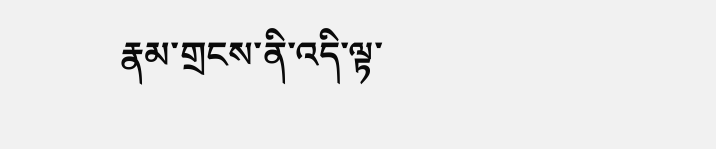རྣམ་གྲངས་ནི་འདི་ལྟ་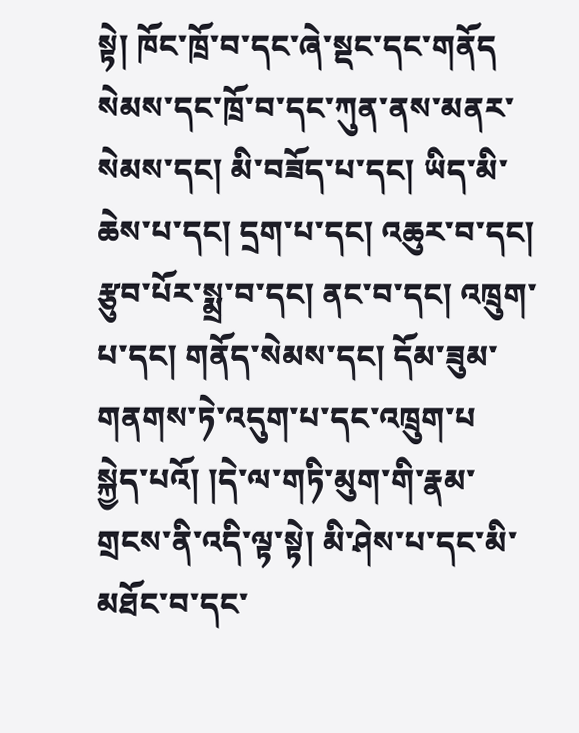སྟེ། ཁོང་ཁྲོ་བ་དང་ཞེ་སྡང་དང་གནོད
སེམས་དང་ཁྲོ་བ་དང་ཀུན་ནས་མནར་སེམས་དང། མི་བཟོད་པ་དང། ཡིད་མི་ཆེས་པ་དང། དྲག་པ་དང། འཆུར་བ་དང། རྩུབ་པོར་སྨྲ་བ་དང། ནང་བ་དང། འཁྲུག་པ་དང། གནོད་སེམས་དང། དོམ་ཟུམ་གནགས་ཏེ་འདུག་པ་དང་འཁྲུག་པ
སྐྱེད་པའོ། །དེ་ལ་གཏི་མུག་གི་རྣམ་གྲངས་ནི་འདི་ལྟ་སྟེ། མི་ཤེས་པ་དང་མི་མཐོང་བ་དང་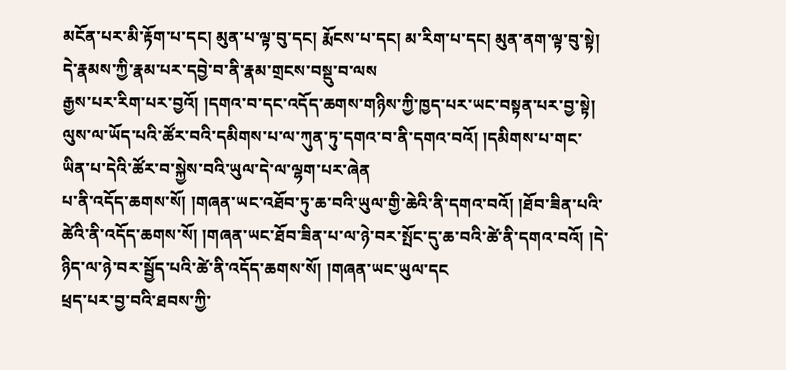མངོན་པར་མི་རྟོག་པ་དང། མུན་པ་ལྟ་བུ་དང། རྨོངས་པ་དང། མ་རིག་པ་དང། མུན་ནག་ལྟ་བུ་སྟེ། དེ་རྣམས་ཀྱི་རྣམ་པར་དབྱེ་བ་ནི་རྣམ་གྲངས་བསྡུ་བ་ལས
རྒྱས་པར་རིག་པར་བྱའོ། །དགའ་བ་དང་འདོད་ཆགས་གཉིས་ཀྱི་ཁྱད་པར་ཡང་བསྟན་པར་བྱ་སྟེ། ལུས་ལ་ཡོད་པའི་ཚོར་བའི་དམིགས་པ་ལ་ཀུན་ཏུ་དགའ་བ་ནི་དགའ་བའོ། །དམིགས་པ་གང་ཡིན་པ་དེའི་ཚོར་བ་སྐྱེས་བའི་ཡུལ་དེ་ལ་ལྷག་པར་ཞེན
པ་ནི་འདོད་ཆགས་སོ། །གཞན་ཡང་འཐོབ་ཏུ་ཆ་བའི་ཡུལ་གྱི་ཆེའི་ནི་དགའ་བའོ། །ཐོབ་ཟིན་པའི་ཚེའི་ནི་འདོད་ཆགས་སོ། །གཞན་ཡང་ཐོབ་ཟིན་པ་ལ་ཉེ་བར་སྤོང་དུ་ཆ་བའི་ཚེ་ནི་དགའ་བའོ། །དེ་ཉིད་ལ་ཉེ་བར་སྦྱོད་པའི་ཚེ་ནི་འདོད་ཆགས་སོ། །གཞན་ཡང་ཡུལ་དང
ཕྲད་པར་བྱ་བའི་ཐབས་ཀྱི་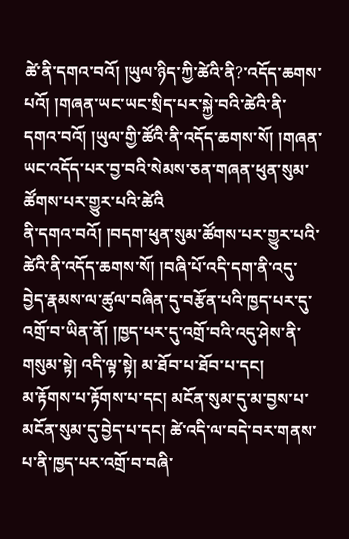ཚེ་ནི་དགའ་བའོ། །ཡུལ་ཉིད་ཀྱི་ཚེའི་ནི?་འདོད་ཆགས་པའོ། །གཞན་ཡང་ཡང་སྲིད་པར་སྐྱེ་བའི་ཚེའི་ནི་དགའ་བའོ། །ཡུལ་གྱི་ཚོའི་ནི་འདོད་ཆགས་སོ། །གཞན་ཡང་འདོད་པར་བྱ་བའི་སེམས་ཅན་གཞན་ཕུན་སུམ་ཚོགས་པར་གྱུར་པའི་ཚེའི
ནི་དགའ་བའོ། །བདག་ཕུན་སུམ་ཚོགས་པར་གྱུར་པའི་ཚེའི་ནི་འདོད་ཆགས་སོ། །བཞི་པོ་འདི་དག་ནི་འདུ་བྱེད་རྣམས་ལ་ཚུལ་བཞིན་དུ་བརྩོན་པའི་ཁྱད་པར་དུ་འགྲོ་བ་ཡིན་ནོ། །ཁྱད་པར་དུ་འགྲོ་བའི་འདུ་ཤེས་ནི་གསུམ་སྟེ། འདི་ལྟ་སྟེ། མ་ཐོབ་པ་ཐོབ་པ་དང།
མ་རྟོགས་པ་རྟོགས་པ་དང། མངོན་སུམ་དུ་མ་བྱས་པ་མངོན་སུམ་དུ་བྱེད་པ་དང། ཚེ་འདི་ལ་བདེ་བར་གནས་པ་ནི་ཁྱད་པར་འགྲོ་བ་བཞི་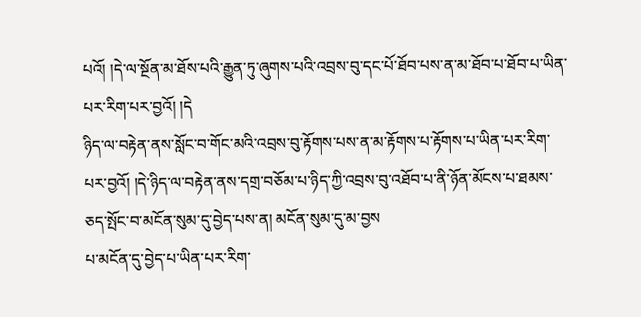པའོ། །དེ་ལ་སྔོན་མ་ཐོས་པའི་རྒྱུན་ཏུ་ཞུགས་པའི་འབྲས་བུ་དང་པོ་ཐོབ་པས་ན་མ་ཐོབ་པ་ཐོབ་པ་ཡིན་པར་རིག་པར་བྱའོ། །དེ
ཉིད་ལ་བརྟེན་ནས་སློང་བ་གོང་མའི་འབྲས་བུ་རྟོགས་པས་ན་མ་རྟོགས་པ་རྟོགས་པ་ཡིན་པར་རིག་པར་བྱའོ། །དེ་ཉིད་ལ་བརྟེན་ནས་དགྲ་བཅོམ་པ་ཉིད་ཀྱི་འབྲས་བུ་འཐོབ་པ་ནི་ཉོན་མོངས་པ་ཐམས་ཅད་སྤོང་བ་མངོན་སུམ་དུ་བྱེད་པས་ན། མངོན་སུམ་དུ་མ་བྱས
པ་མངོན་དུ་བྱེད་པ་ཡིན་པར་རིག་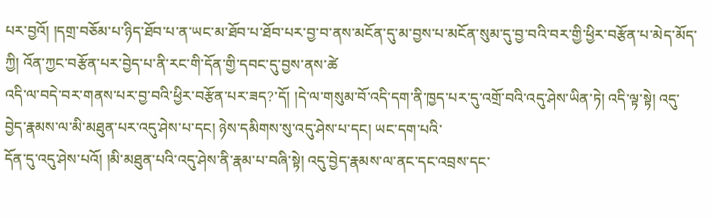པར་བྱའོ། །དགྲ་བཅོམ་པ་ཉིད་ཐོབ་པ་ན་ཡང་མ་ཐོབ་པ་ཐོབ་པར་བྱ་བ་ནས་མངོན་དུ་མ་བྱས་པ་མངོན་སུམ་དུ་བྱ་བའི་བར་གྱི་ཕྱིར་བརྩོན་པ་མེད་མོད་ཀྱི། འོན་ཀྱང་བརྩོན་པར་བྱེད་པ་ནི་རང་གི་དོན་གྱི་དབང་དུ་བྱས་ནས་ཚེ
འདི་ལ་བདེ་བར་གནས་པར་བྱ་བའི་ཕྱིར་བརྩོན་པར་ཟད?་དོ། །དེ་ལ་གསུམ་བོ་འདི་དག་ནི་ཁྱད་པར་དུ་འགྲོ་བའི་འདུ་ཤེས་ཡིན་ཏེ། འདི་ལྟ་སྟེ། འདུ་བྱེད་རྣམས་ལ་མི་མཐུན་པར་འདུ་ཤེས་པ་དང། ཉེས་དམིགས་སུ་འདུ་ཤེས་པ་དང། ཡང་དག་པའི་
དོན་དུ་འདུ་ཤེས་པའོ། །མི་མཐུན་པའི་འདུ་ཤེས་ནི་རྣམ་པ་བཞི་སྟེ། འདུ་བྱེད་རྣམས་ལ་ནང་དང་འབྲས་དང་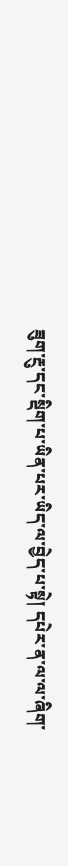ཟུག་རྔུ་དང་སྡིག་པ་ཡིན་པར་ཡིད་ལ་བྱེད་པ་སྟེ། དཔེར་ན་ལ་ལ་ཞིག་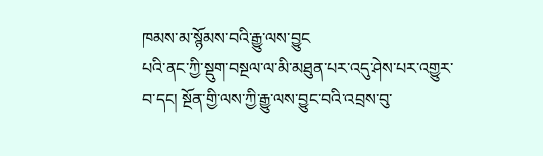ཁམས་མ་སྙོམས་བའི་རྒྱུ་ལས་བྱུང
པའི་ནང་ཀྱི་སྡུག་བསྔལ་ལ་མི་མཐུན་པར་འདུ་ཤེས་པར་འགྱུར་བ་དང། སྔོན་གྱི་ལས་ཀྱི་རྒྱུ་ལས་བྱུང་བའི་འབྲས་བུ་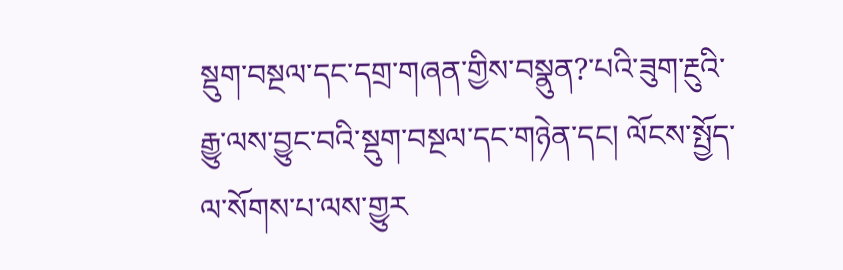སྡུག་བསྔལ་དང་དགྲ་གཞན་གྱིས་བསྣུན?་པའི་ཟུག་རྔུའི་རྒྱུ་ལས་བྱུང་བའི་སྡུག་བསྔལ་དང་གཉེན་དང། ལོངས་སྤྱོད་ལ་སོགས་པ་ལས་གྱུར